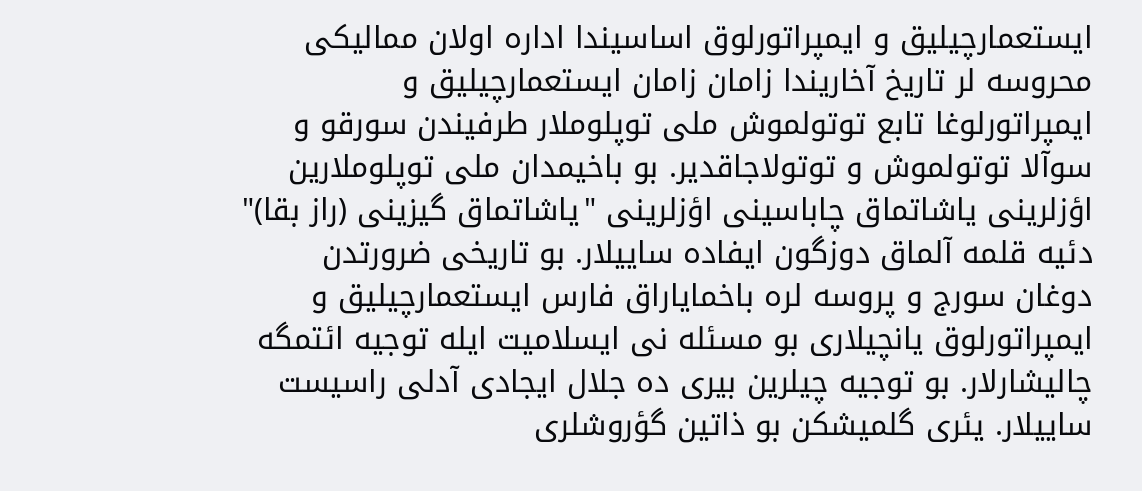ایستعمارچیلیق و ایمپراتورلوق اساسیندا اداره اولان ممالیکی محروسه لر تاریخ آخاریندا زامان زامان ایستعمارچیلیق و ایمپراتورلوغا تابع توتولموش ملی توپلوملار طرفیندن سورقو و سوآلا توتولموش و توتولاجاقدیر. بو باخیمدان ملی توپلوملارین اؤزلرینی یاشاتماق چاباسینی اؤزلرینی "یاشاتماق گیزینی (راز بقا)" دئیه قلمه آلماق دوزگون ایفاده ساییلار. بو تاریخی ضرورتدن دوغان سورج و پروسه لره باخمایاراق فارس ایستعمارچیلیق و ایمپراتورلوق یانچیلاری بو مسئله نی ایسلامیت ایله توجیه ائتمگه چالیشارلار. بو توجیه چیلرین بیری ده جلال ایجادی آدلی راسیست ساییلار. یئری گلمیشکن بو ذاتین گؤروشلری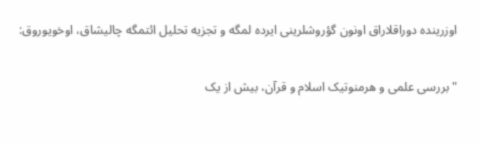اوزرینده دوراقلاراق اونون گؤروشلرینی ایرده لمگه و تجزیه تحلیل ائتمگه چالیشاق، اوخویوروق:

" بررسی علمی و هرمنوتیک اسلام و قرآن، بیش از یک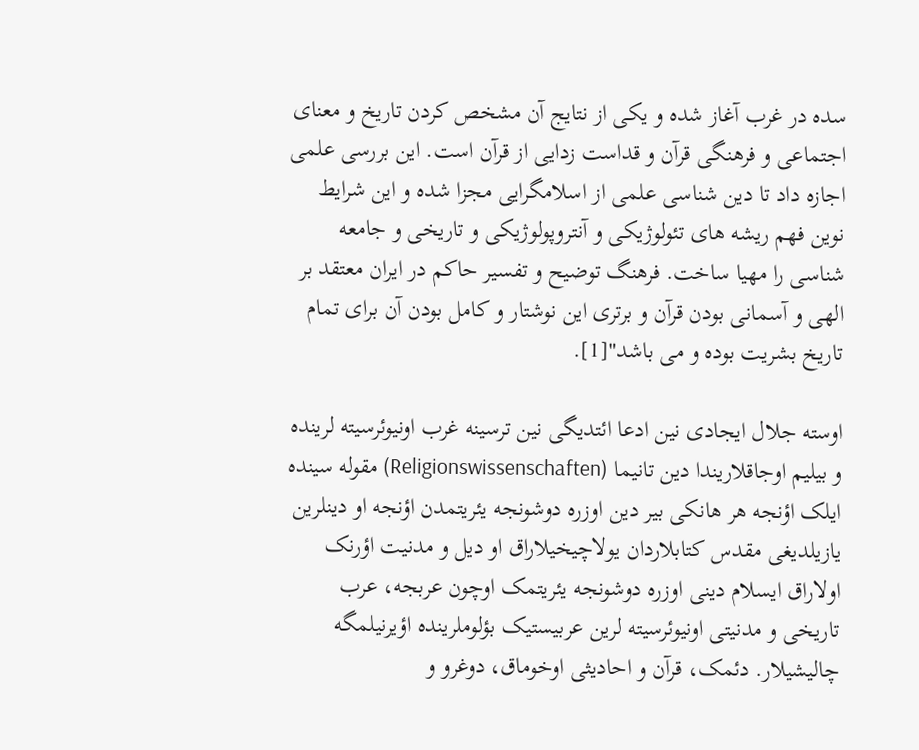سده در غرب آغاز شده و یکی از نتایج آن مشخص کردن تاریخ و معنای اجتماعی و فرهنگی قرآن و قداست زدایی از قرآن است. این بررسی علمی اجازه داد تا دین شناسی علمی از اسلامگرایی مجزا شده و این شرایط نوین فهم ریشه های تئولوژیکی و آنتروپولوژیکی و تاریخی و جامعه شناسی را مهیا ساخت. فرهنگ توضیح و تفسیر حاکم در ایران معتقد بر الهی و آسمانی بودن قرآن و برتری این نوشتار و کامل بودن آن برای تمام تاریخ بشریت بوده و می باشد"[1].

اوسته جلال ایجادی نین ادعا ائتدیگی نین ترسینه غرب اونیوئرسیته لرینده و بیلیم اوجاقلاریندا دین تانیما (Religionswissenschaften) مقوله سینده ایلک اؤنجه هر هانکی بیر دین اوزره دوشونجه یئریتمدن اؤنجه او دینلرین یازیلدیغی مقدس کتابلاردان یولاچیخیلاراق او دیل و مدنیت اؤرنک اولاراق ایسلام دینی اوزره دوشونجه یئریتمک اوچون عربجه، عرب تاریخی و مدنیتی اونیوئرسیته لرین عربیستیک بؤلوملرینده اؤیرنیلمگه چالیشیلار. دئمک، قرآن و احادیثی اوخوماق، دوغرو و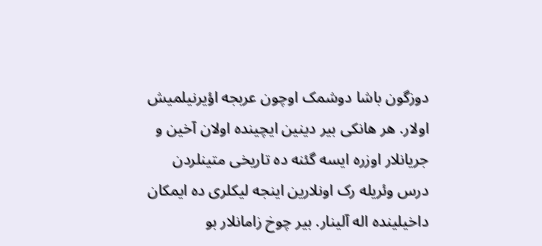دوزگون باشا دوشمک اوچون عربجه اؤیرنیلمیش اولار. هر هانکی بیر دینین ایچینده اولان آخین و جریانلار اوزره ایسه گئنه ده تاریخی متینلردن درس وئریله رک اونلارین اینجه لیکلری ده ایمکان داخیلینده اله آلینار. بیر چوخ زامانلار بو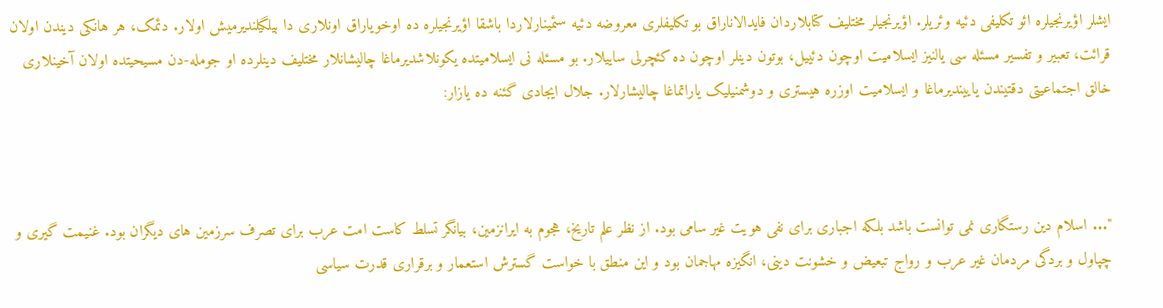ایشلر اؤیرنجیلره ائو تکلیفی دئیه وئریلر. اؤیرنجیلر مختلیف کتابلاردان فایدالاناراق بو تکلیفلری معروضه دئیه سئمینارلاردا باشقا اؤیرنجیلره ده اوخویاراق اونلاری دا بیلگیلندیرمیش اولار. دئمک، هر هانکی دیندن اولان قرائت، تعبیر و تفسیر مسئله سی یالنیز ایسلامیت اوچون دئییل، بوتون دینلر اوچون ده کئچرلی ساییلار. بو مسئله نی ایسلامیتده یکونلاشدیرماغا چالیشانلار مختلیف دینلرده او جومله-دن مسیحیتده اولان آخینلاری خالق اجتماعیتی دقتیندن یاییندیرماغا و ایسلامیت اوزره هیستری و دوشمنیلیک یاراتماغا چالیشارلار. جلال ایجادی گئنه ده یازار:



"... اسلام دین رستگاری نمی توانست باشد بلکه اجباری برای نفی هویت غیر سامی بود. از نظر علم تاریخ، هجوم به ایرانزمین، بیانگر تسلط کاست امت عرب برای تصرف سرزمین های دیگران بود. غنیمت گیری و چپاول و بردگی مردمان غیر عرب و رواج تبعیض و خشونت دینی، انگیزه مهاجمان بود و این منطق با خواست گسترش استعمار و برقراری قدرت سیاسی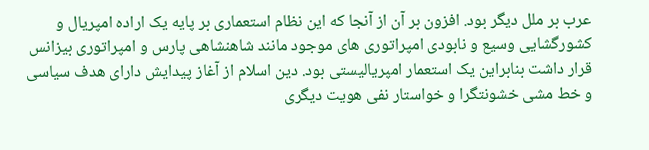عرب بر ملل دیگر بود. افزون بر آن از آنجا که این نظام استعماری بر پایه یک اراده امپریال و کشورگشایی وسیع و نابودی امپراتوری های موجود مانند شاهنشاهی پارس و امپراتوری بیزانس قرار داشت بنابراین یک استعمار امپریالیستی بود. دین اسلام از آغاز پیدایش دارای هدف سیاسی و خط مشی خشونتگرا و خواستار نفی هویت دیگری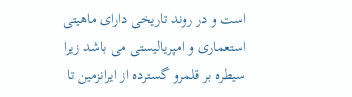است و در روند تاریخی دارای ماهیتی استعماری و امپریالیستی می باشد زیرا سیطره بر قلمرو گسترده از ایرانزمین تا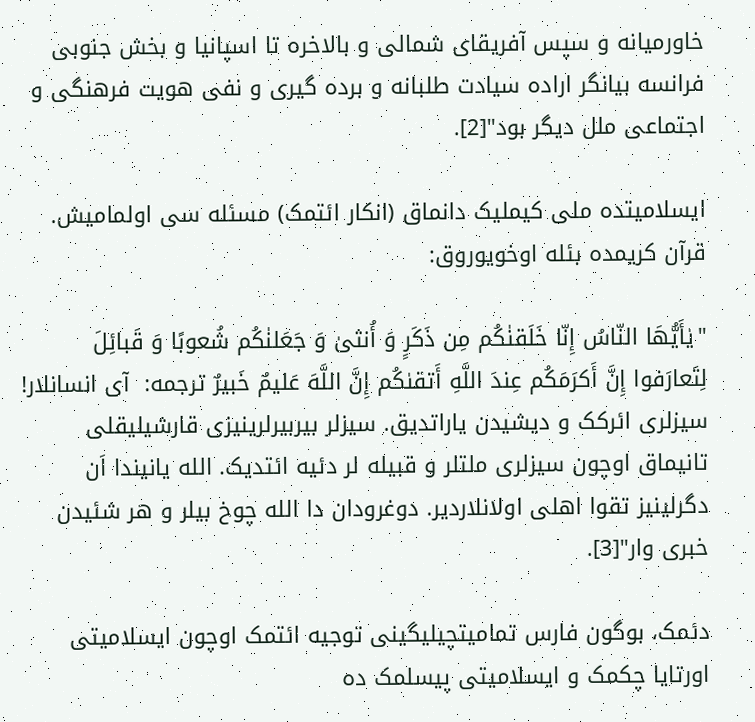خاورمیانه و سپس آفریقای شمالی و بالاخره تا اسپانیا و بخش جنوبی فرانسه بیانگر اراده سیادت طلبانه و برده گیری و نفی هویت فرهنگی و اجتماعی ملل دیگر بود"[2].

ایسلامیتده ملی کیملیک دانماق (انکار ائتمک) مسئله سی اولمامیش. قرآن کریمده بئله اوخویوروق:

"يٰأَيُّهَا النّاسُ إِنّا خَلَقنٰكُم مِن ذَكَرٍ وَ أُنثىٰ وَ جَعَلنٰكُم شُعوبًا وَ قَبائِلَ لِتَعارَفوا إِنَّ أَكرَمَكُم عِندَ اللَّهِ أَتقىٰكُم إِنَّ اللَّهَ عَليمٌ خَبيرٌ ترجمه:  آی انسانلار! سیزلری ائرکک و دیشیدن یاراتدیق. سیزلر بیربیرلرینیزی قارشیلیقلی تانیماق اوچون سیزلری ملتلر و قبیله لر دئیه ائتدیک. الله یانیندا اَن دگرلینیز تقوا اهلی اولانلاردیر. دوغرودان دا الله چوخ بیلر و هر شئیدن خبری وار"[3].

دئمک، بوگون فارس تمامیتچیلیگینی توجیه ائتمک اوچون ایسلامیتی اورتایا چکمک و ایسلامیتی پیسلمک ده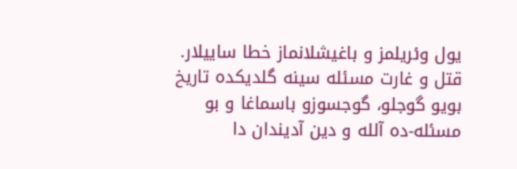یول وئریلمز و باغیشلانماز خطا ساییلار. قتل و غارت مسئله سینه گلدیکده تاریخ بویو گوجلو، گوجسوزو باسماغا و بو مسئله-ده آلله و دین آدیندان دا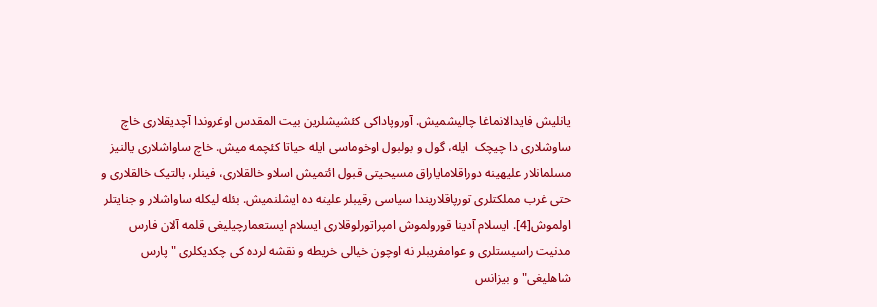یانلیش فایدالانماغا چالیشمیش. آوروپاداکی کئشیشلرین بیت المقدس اوغروندا آچدیقلاری خاچ ساوشلاری دا چیچک  ایله، گول و بولبول اوخوماسی ایله حیاتا کئچمه میش. خاچ ساواشلاری یالنیز مسلمانلار علیهینه دوراقلامایاراق مسیحیتی قبول ائتمیش اسلاو خالقلاری، فینلر، بالتیک خالقلاری و حتی غرب مملکتلری تورپاقلاریندا سیاسی رقیبلر علینه ده ایشلنمیش. بئله لیکله ساواشلار و جنایتلر اولموش[4]. ایسلام آدینا قورولموش امپراتورلوقلاری ایسلام ایستعمارچیلیغی قلمه آلان فارس مدنیت راسیستلری و عوامفریبلر نه اوچون خیالی خریطه و نقشه لرده کی چکدیکلری "پارس شاهلیغی" و بیزانس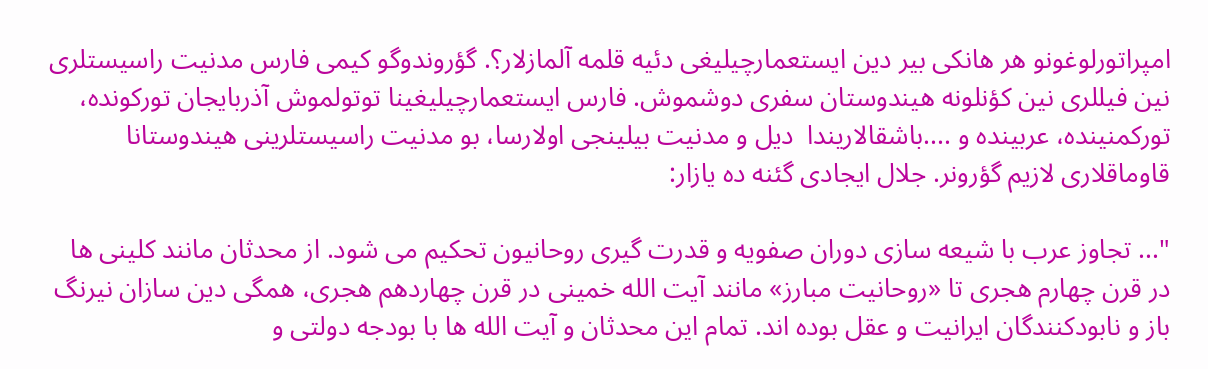امپراتورلوغونو هر هانکی بیر دین ایستعمارچیلیغی دئیه قلمه آلمازلار؟. گؤروندوگو کیمی فارس مدنیت راسیستلری نین فیللری نین کؤنلونه هیندوستان سفری دوشموش. فارس ایستعمارچیلیغینا توتولموش آذربایجان تورکونده، تورکمنینده، عربینده و ....باشقالاریندا  دیل و مدنیت بیلینجی اولارسا، بو مدنیت راسیستلرینی هیندوستانا قاوماقلاری لازیم گؤرونر. جلال ایجادی گئنه ده یازار:

"... تجاوز عرب با شیعه سازی دوران صفویه و قدرت گیری روحانیون تحکیم می شود. از محدثان مانند کلینی ها در قرن چهارم هجری تا «روحانیت مبارز» مانند آیت الله خمینی در قرن چهاردهم هجری، همگی دین سازان نیرنگ باز و نابودکنندگان ایرانیت و عقل بوده اند. تمام این محدثان و آیت الله ها با بودجه دولتی و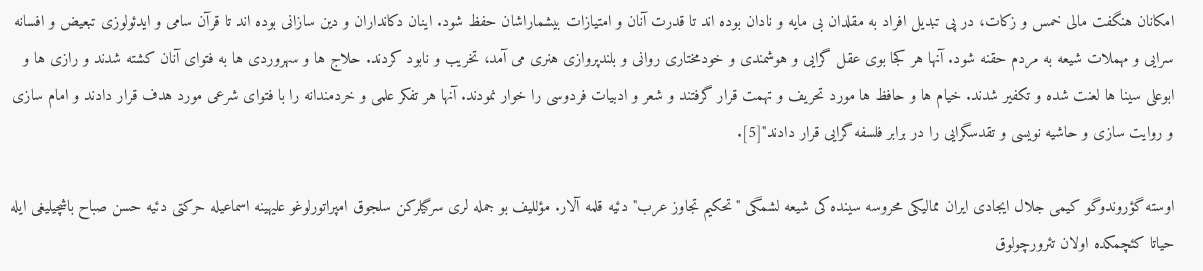امکانان هنگفت مالی خمس و زکات، در پی تبدیل افراد به مقلدان بی مایه و نادان بوده اند تا قدرت آنان و امتیازات بیشماراشان حفظ شود. اینان دکانداران و دین سازانی بوده اند تا قرآن سامی و ایدئولوزی تبعیض و افسانه سرایی و مهملات شیعه به مردم حقنه شود. آنها هر کجا بوی عقل گرایی و هوشمندی و خودمختاری روانی و بلندپروازی هنری می آمد، تخریب و نابود کردند. حلاج ها و سهروردی ها به فتوای آنان کشته شدند و رازی ها و ابوعلی سینا ها لعنت شده و تکفیر شدند. خیام ها و حافظ ها مورد تحریف و تهمت قرار گرفتند و شعر و ادبیات فردوسی را خوار نمودند. آنها هر تفکر علمی و خردمندانه را با فتوای شرعی مورد هدف قرار دادند و امام سازی و روایت سازی و حاشیه نویسی و تقدسگرایی را در برابر فلسفه گرایی قرار دادند"[5].

اوسته گؤروندوگو کیمی جلال ایجادی ایران ممالیکی محروسه سینده کی شیعه لشمگی "تحکیم تجاوز عرب" دئیه قلمه آلار. مؤللیف بو جمله لری سرگیلرکن سلجوق امپراتورلوغو علیهینه اسماعیله حرکتی دئیه حسن صباح باشچیلیغی ایله حیاتا کئچمکده اولان تئرورچولوق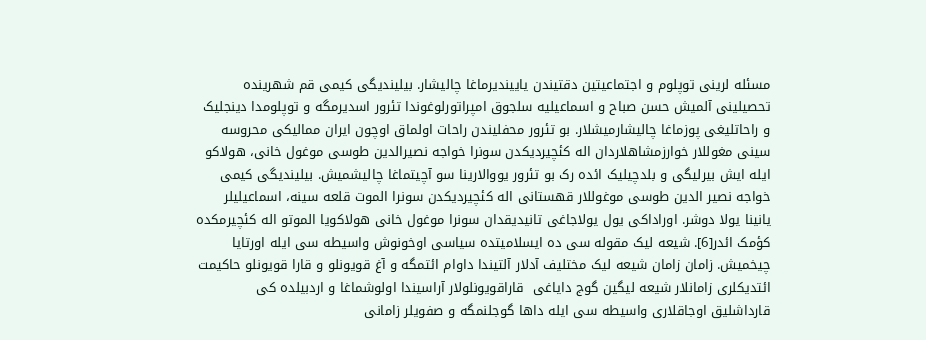مسئله لرینی توپلوم و اجتماعیتین دقتیندن یاییندیرماغا چالیشار. بیلیندیگی کیمی قم شهرینده تحصیلینی آلمیش حسن صباح و اسماعیلیه سلجوق امپراتورلوغوندا تئرور اسدیرمگه و توپلومدا دینجلیک و راحاتلیغی پوزماغا چالیشارمیشلار. بو تئرور محفلیندن راحات اولماق اوچون ایران ممالیکی محروسه سینی مغوللار خوارزمشاهلاردان اله کئچیردیکدن سونرا خواجه نصیرالدین طوسی موغول خانی، هولاکو ایله ایش بیرلیگی و بلدچیلیک ائده رک بو تئرور یووالارینا سو آچیتماغا چالیشمیش. بیلیندیگی کیمی خواجه نصیر الدین طوسی موغوللار قهستانی اله کئچیردیکدن سونرا الموت قلعه سینه، اسماعیلیلر یانینا یولا دوشر. اوراداکی یول یولاجاغی تانیدیقدان سونرا موغول خانی هولاکویا الموتو اله کئچیرمکده کؤمک ائدر[6]. شیعه لیک مقوله سی ده ایسلامیتده سیاسی اوخونوش واسیطه سی ایله اورتایا چیخمیش. زامان زامان شیعه لیک مختلیف آدلار آلتیندا داوام ائتمگه و آغ قویونلو و قارا قویونلو حاکیمت ائتدیکلری زامانلار شیعه لیگین گوج دایاغی  قاراقویونلولار آراسیندا اولوشماغا و اردبیلده کی قارداشلیق اوجاقلاری واسیطه سی ایله داها گوجلنمگه و صفویلر زامانی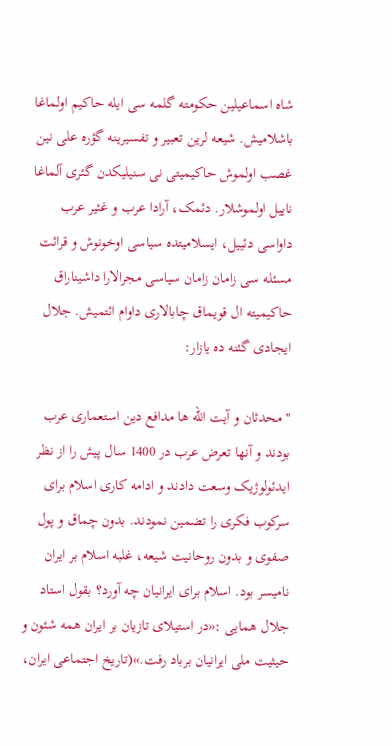شاه اسماعیلین حکومته گلمه سی ایله حاکیم اولماغا باشلامیش. شیعه لرین تعبیر و تفسیرینه گؤره علی نین غصب اولموش حاکیمیتی نی سنیلیکدن گئری آلماغا ناییل اولموشلار. دئمک، آرادا عرب و غئیر عرب داواسی دئییل، ایسلامیتده سیاسی اوخونوش و قرائت مسئله سی زامان زامان سیاسی مجرالارا داشیناراق حاکیمیته ال قویماق چابالاری داوام ائتمیش. جلال ایجادی گئنه ده یازار:

" محدثان و آیت الله ها مدافع دین استعماری عرب بودند و آنها تعرض عرب در 1400 سال پیش را از نظر ایدئولوژیک وسعت دادند و ادامه کاری اسلام برای سرکوب فکری را تضمین نمودند. بدون چماق و پول صفوی و بدون روحانیت شیعه، غلبه اسلام بر ایران نامیسر بود. اسلام برای ایرانیان چه آورد؟ بقول استاد جلال همایی :«در استیلای تازیان بر ایران همه شئون و حیثیت ملی ایرانیان برباد رفت.»(تاریخ اجتماعی ایران،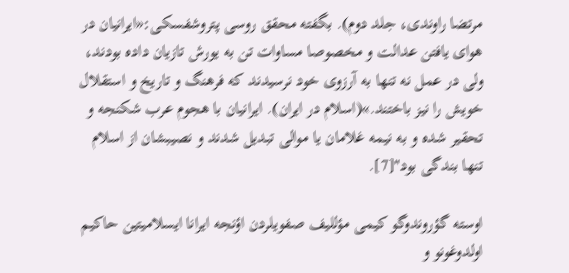مرتضا راوندی، جلد دوم). بگفته محقق روسی پتروشفسکی:«ایرانیان در هوای یافتن عدالت و مخصوصا مساوات تن به یورش تازیان داده بودند، ولی در عمل نه تنها به آرزوی خود نرسیدند که فرهنگ و تاریخ و استقلال خویش را نیز باختند.»(اسلام در ایران). ایرانیان با هجوم عرب شکنجه و تحقیر شده و به نیمه غلامان یا موالی تبدیل شدند و نصیبشان از اسلام تنها بندگی بود"[7].

اوسته گؤروندوگو کیمی مؤللیف صفویلردن اؤنجه ایرانا ایسلامیتین حاکیم اولدوغونو و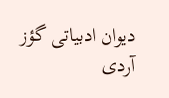دیوان ادبیاتی گؤز آردی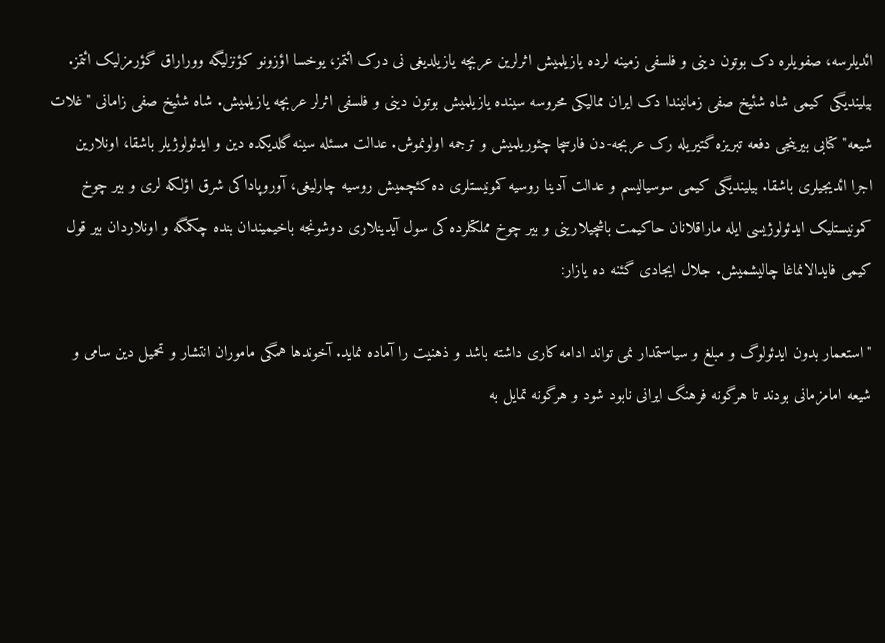ائدیلرسه، صفویلره دک بوتون دینی و فلسفی زمینه لرده یازیلمیش اثرلرین عربچه یازیلدیغی نی درک ائتمز، یوخسا اؤزونو کؤنزلیگه ووراراق گؤرمزلیک ائتمز. بیلیندیگی کیمی شاه شئیخ صفی زمانیندا دک ایران ممالیکی محروسه سینده یازیلمیش بوتون دینی و فلسفی اثرلر عربچه یازیلمیش. شاه شئیخ صفی زامانی "غلات شیعه" کتابی بیرینجی دفعه تبریزه گتیریله رک عربجه-دن فارسچا چئوریلمیش و ترجمه اولونموش. عدالت مسئله سینه گلدیکده دین و ایدئولوژیلر باشقا، اونلارین اجرا ائدیجیلری باشقا. بیلیندیگی کیمی سوسیالیسم و عدالت آدینا روسیه کمونیستلری ده کئچمیش روسیه چارلیغی، آوروپاداکی شرق اؤلکه لری و بیر چوخ کمونیستلیک ایدئولوژیسی ایله ماراقلانان حاکیمت باشچیلارینی و بیر چوخ مملکتلرده کی سول آیدینلاری دوشونجه باخیمیندان بنده چکمگه و اونلاردان بیر قول کیمی فایدالانماغا چالیشمیش. جلال ایجادی گئنه ده یازار:

"استعمار بدون ایدئولوگ و مبلغ و سیاستمدار نمی تواند ادامه کاری داشته باشد و ذهنیت را آماده نماید. آخوندها همگی ماموران انتشار و تحمیل دین سامی و شیعه امامزمانی بودند تا هرگونه فرهنگ ایرانی نابود شود و هرگونه تمایل به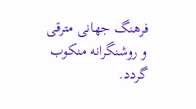فرهنگ جهانی مترقی و روشنگرانه منکوب گردد.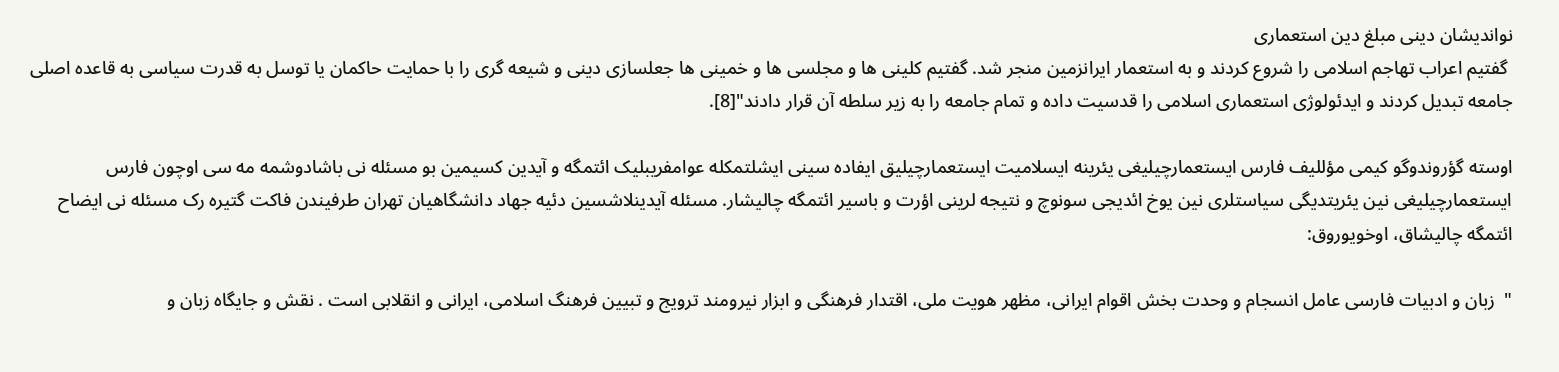نواندیشان دینی مبلغ دین استعماری
 گفتیم اعراب تهاجم اسلامی را شروع کردند و به استعمار ایرانزمین منجر شد. گفتیم کلینی ها و مجلسی ها و خمینی ها جعلسازی دینی و شیعه گری را با حمایت حاکمان یا توسل به قدرت سیاسی به قاعده اصلی جامعه تبدیل کردند و ایدئولوژی استعماری اسلامی را قدسیت داده و تمام جامعه را به زیر سلطه آن قرار دادند"[8].

اوسته گؤروندوگو کیمی مؤللیف فارس ایستعمارچیلیغی یئرینه ایسلامیت ایستعمارچیلیق ایفاده سینی ایشلتمکله عوامفریبلیک ائتمگه و آیدین کسیمین بو مسئله نی باشادوشمه مه سی اوچون فارس ایستعمارچیلیغی نین یئریتدیگی سیاستلری نین یوخ ائدیجی سونوچ و نتیجه لرینی اؤرت و باسیر ائتمگه چالیشار. مسئله آیدینلاشسین دئیه جهاد دانشگاهیان تهران طرفیندن فاکت گتیره رک مسئله نی ایضاح ائتمگه چالیشاق، اوخویوروق:

"  زبان و ادبیات فارسی عامل انسجام و وحدت بخش اقوام ایرانی، مظهر هویت ملی، اقتدار فرهنگی و ابزار نیرومند ترویج و تبیین فرهنگ اسلامی، ایرانی و انقلابی است . نقش و جایگاه زبان و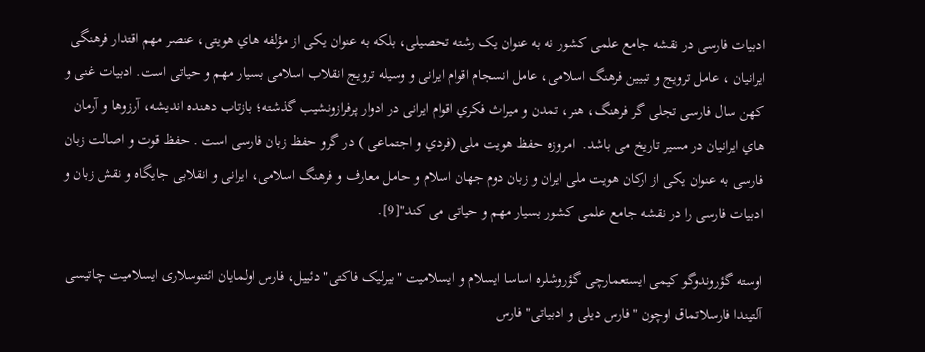ادبیات فارسی در نقشه جامع علمی کشور نه به عنوان یک رشته تحصیلی، بلکه به عنوان یکی از مؤلفه هاي هویتی، عنصر مهم اقتدار فرهنگی ایرانیان ، عامل ترویج و تبیین فرهنگ اسلامی، عامل انسجام اقوام ایرانی و وسیله ترویج انقلاب اسلامی بسیار مهم و حیاتی است. ادبیات غنی و کهن سال فارسی تجلی گر فرهنگ، هنر، تمدن و میراث فکري اقوام ایرانی در ادوار پرفرازونشیب گذشته؛ بازتاب دهنده اندیشه، آرزوها و آرمان هاي ایرانیان در مسیر تاریخ می باشد.  امروزه حفظ هویت ملی (فردي و اجتماعی ) در گرو حفظ زبان فارسی است . حفظ قوت و اصالت زبان فارسی به عنوان یکی از ارکان هویت ملی ایران و زبان دوم جهان اسلام و حامل معارف و فرهنگ اسلامی، ایرانی و انقلابی جایگاه و نقش زبان و ادبیات فارسی را در نقشه جامع علمی کشور بسیار مهم و حیاتی می کند"[9].

اوسته گؤروندوگو کیمی ایستعمارچی گؤروشلره اساسا ایسلام و ایسلامیت "بیرلیک فاکتی" دئییل، فارس اولمایان ائتنوسلاری ایسلامیت چاتیسی آلتیندا فارسلاتماق اوچون "فارس دیلی و ادبیاتی" فارس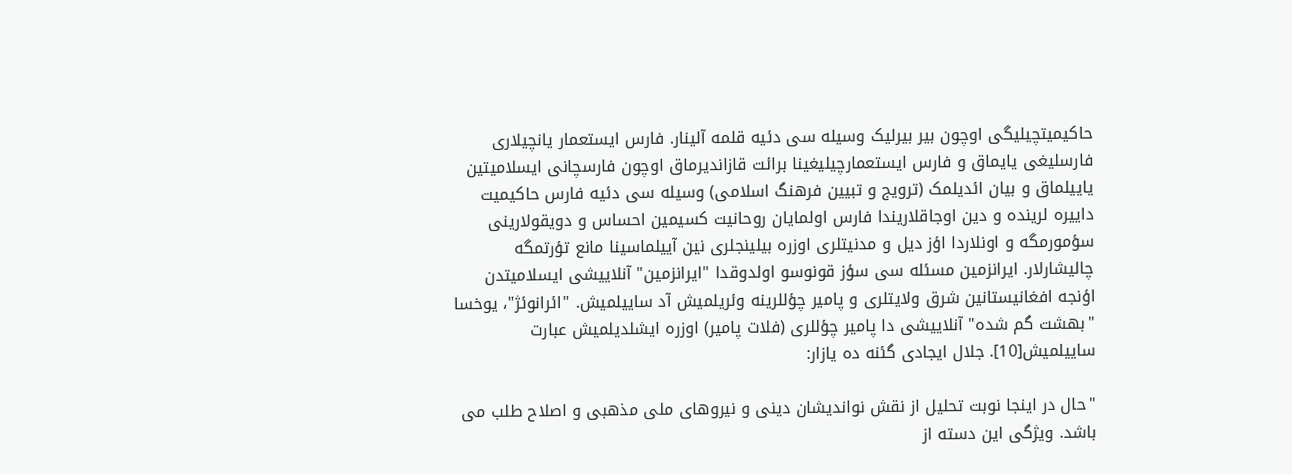حاکیمیتچیلیگی اوچون بیر بیرلیک وسیله سی دئیه قلمه آلینار. فارس ایستعمار یانچیلاری فارسلیغی یایماق و فارس ایستعمارچیلیغینا برائت قازاندیرماق اوچون فارسچانی ایسلامیتین یاییلماق و بیان ائدیلمک (ترویج و تبیین فرهنگ اسلامی) وسیله سی دئیه فارس حاکیمیت داییره لرینده و دین اوجاقلاریندا فارس اولمایان روحانیت کسیمین احساس و دویقولارینی سؤمورمگه و اونلاردا اؤز دیل و مدنیتلری اوزره بیلینجلری نین آییلماسینا مانع تؤرتمگه چالیشارلار. ایرانزمین مسئله سی سؤز قونوسو اولدوقدا "ایرانزمین" آنلاییشی ایسلامیتدن اؤنجه افغانیستانین شرق ولایتلری و پامیر چؤللرینه وئریلمیش آد ساییلمیش. "ائرانوئژ"، یوخسا "بهشت گم شده" آنلاییشی دا پامیر چؤللری (فلات پامیر) اوزره ایشلدیلمیش عبارت ساییلمیش[10]. جلال ایجادی گئنه ده یازار:

"حال در اینجا نوبت تحلیل از نقش نواندیشان دینی و نیروهای ملی مذهبی و اصلاح طلب می باشد. ویژگی این دسته از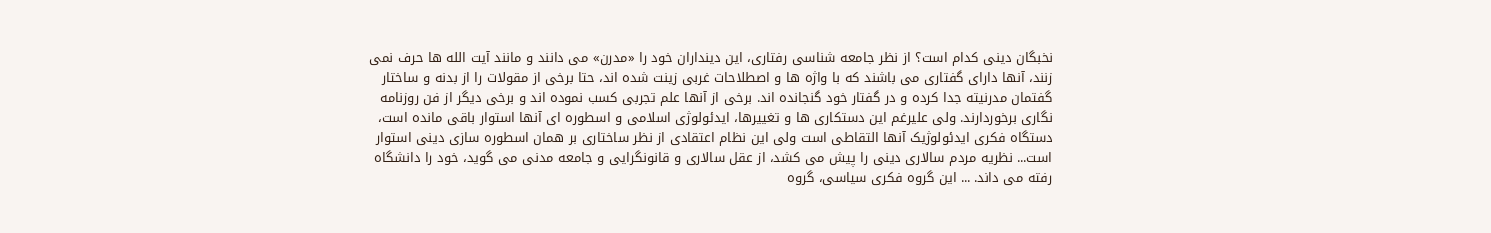نخبگان دینی کدام است؟ از نظر جامعه شناسی رفتاری، این دینداران خود را «مدرن» می دانند و مانند آیت الله ها حرف نمی زنند، آنها دارای گفتاری می باشند که با واژه ها و اصطلاحات غربی زینت شده اند، حتا برخی از مقولات را از بدنه و ساختار گفتمان مدرنیته جدا کرده و در گفتار خود گنجانده اند. برخی از آنها علم تجربی کسب نموده اند و برخی دیگر از فن روزنامه نگاری برخوردارند. ولی علیرغم این دستکاری ها و تغییرها، ایدئولوژی اسلامی و اسطوره ای آنها استوار باقی مانده است، دستگاه فکری ایدئولوژیک آنها التقاطی است ولی این نظام اعتقادی از نظر ساختاری بر همان اسطوره سازی دینی استوار است... نظریه مردم سالاری دینی را پیش می کشد، از عقل سالاری و قانونگرایی و جامعه مدنی می گوید، خود را دانشگاه رفته می داند. ... این گروه فکری سیاسی، گروه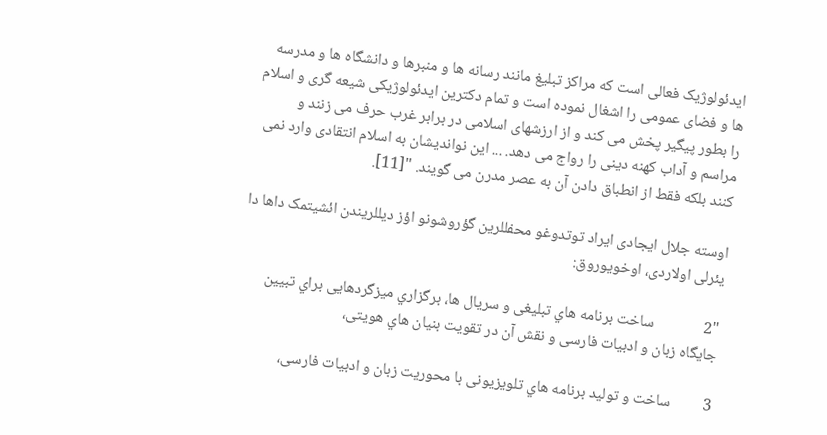ایدئولوژیک فعالی است که مراکز تبلیغ مانند رسانه ها و منبرها و دانشگاه ها و مدرسه ها و فضای عمومی را اشغال نموده است و تمام دکترین ایدئولوژیکی شیعه گری و اسلام را بطور پیگیر پخش می کند و از ارزشهای اسلامی در برابر غرب حرف می زنند و مراسم و آداب کهنه دینی را رواج می دهد. ... این نواندیشان به اسلام انتقادی وارد نمی کنند بلکه فقط از انطباق دادن آن به عصر مدرن می گویند. "[11].

اوسته جلال ایجادی ایراد توتدوغو محفللرین گؤروشونو اؤز دیللریندن ائشیتمک داها دا یئرلی اولاردی، اوخویوروق:

"2              ساخت برنامه هاي تبلیغی و سریال ها، برگزاري میزگردهایی براي تبیین جایگاه زبان و ادبیات فارسی و نقش آن در تقویت بنیان هاي هویتی،

3         ساخت و تولید برنامه هاي تلویزیونی با محوریت زبان و ادبیات فارسی،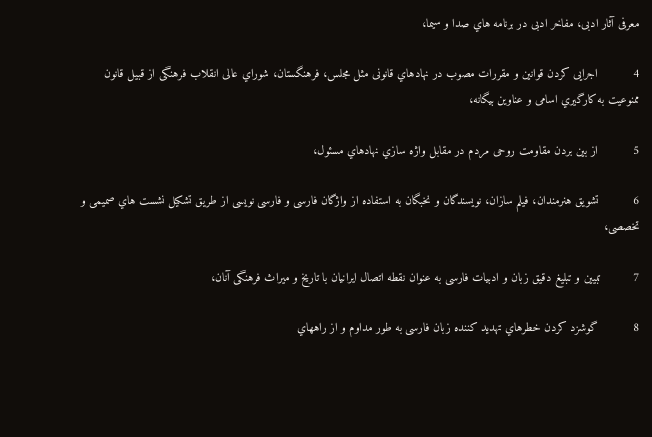معرفی آثار ادبی، مفاخر ادبی در برنامه هاي صدا و سیما،

4          اجرایی کردن قوانین و مقررات مصوب در نهادهاي قانونی مثل مجلس، فرهنگستان، شوراي عالی انقلاب فرهنگی از قبیل قانون ممنوعیت به کارگیري اسامی و عناوین بیگانه،

5          از بین بردن مقاومت روحی مردم در مقابل واژه سازي نهادهاي مسئول،

6          تشویق هنرمندان، فیلم سازان، نویسندگان و نخبگان به استفاده از واژگان فارسی و فارسی نویسی از طریق تشکیل نشست هاي صمیمی و تخصصی،

7         تبیین و تبلیغ دقیق زبان و ادبیات فارسی به عنوان نقطه اتصال ایرانیان با تاریخ و میراث فرهنگی آنان،

8          گوشزد کردن خطرهاي تهدید کننده زبان فارسی به طور مداوم و از راههاي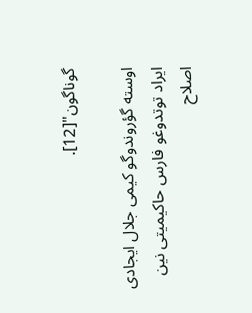گوناگون"[12].

اوسته گؤروندوگو کیمی جلال ایجادی ایراد توتدوغو فارس حاکیمیتی نین اصلاح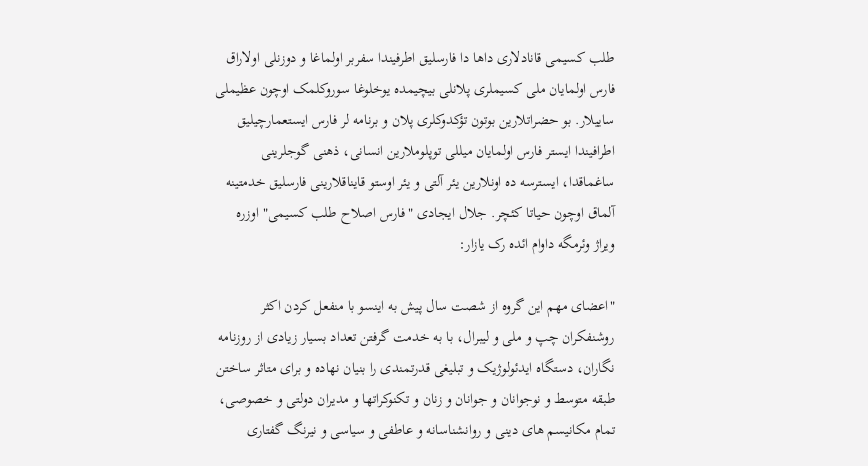طلب کسیمی قانادلاری داها دا فارسلیق اطرفیندا سفربر اولماغا و دوزنلی اولاراق فارس اولمایان ملی کسیملری پلانلی بیچیمده یوخلوغا سوروکلمک اوچون عظیملی ساییلار. بو حضراتلارین بوتون تؤکدوکلری پلان و برنامه لر فارس ایستعمارچیلیق اطرافیندا ایستر فارس اولمایان میللی توپلوملارین انسانی، ذهنی گوجلرینی ساغماقدا، ایسترسه ده اونلارین یئر آلتی و یئر اوستو قایناقلارینی فارسلیق خدمتینه آلماق اوچون حیاتا کئچر. جلال ایجادی "فارس اصلاح طلب کسیمی" اوزره ویراژ وئرمگه داوام ائده رک یازار:

"اعضای مهم این گروه از شصت سال پیش به اینسو با منفعل کردن اکثر روشنفکران چپ و ملی و لیبرال، با به خدمت گرفتن تعداد بسیار زیادی از روزنامه نگاران، دستگاه ایدئولوژیک و تبلیغی قدرتمندی را بنیان نهاده و برای متاثر ساختن طبقه متوسط و نوجوانان و جوانان و زنان و تکنوکراتها و مدیران دولتی و خصوصی، تمام مکانیسم های دینی و روانشناسانه و عاطفی و سیاسی و نیرنگ گفتاری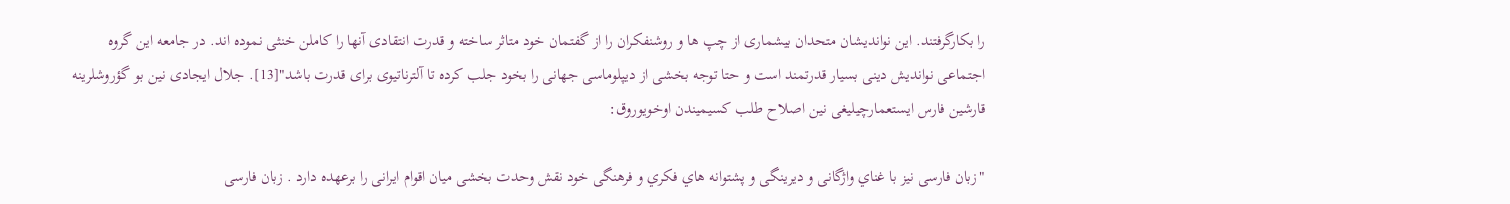را بکارگرفتند. این نواندیشان متحدان بیشماری از چپ ها و روشنفکران را از گفتمان خود متاثر ساخته و قدرت انتقادی آنها را کاملن خنثی نموده اند. در جامعه این گروه اجتماعی نواندیش دینی بسیار قدرتمند است و حتا توجه بخشی از دیپلوماسی جهانی را بخود جلب کرده تا آلترناتیوی برای قدرت باشد"[13]. جلال ایجادی نین بو گؤروشلرینه قارشین فارس ایستعمارچیلیغی نین اصلاح طلب کسیمیندن اوخویوروق:

"زبان فارسی نیز با غناي واژگانی و دیرینگی و پشتوانه هاي فکري و فرهنگی خود نقش وحدت بخشی میان اقوام ایرانی را برعهده دارد . زبان فارسی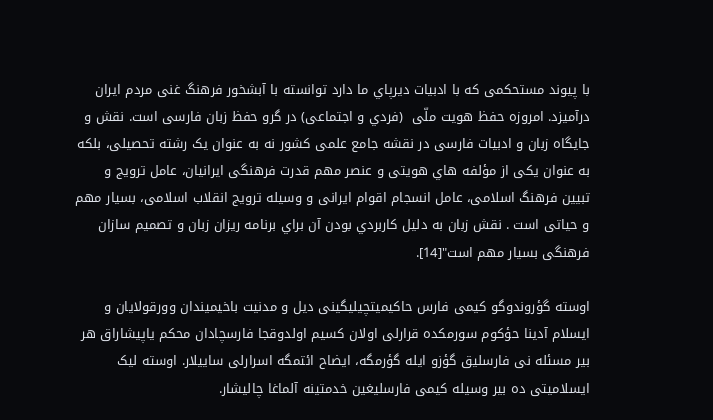با پیوند مستحکمی که با ادبیات دیرپاي ما دارد توانسته با آبشخور فرهنگ غنی مردم ایران درآمیزد. امروزه حفظ هویت ملّی  (فردي و اجتماعی) در گرو حفظ زبان فارسی است. نقش و جایگاه زبان و ادبیات فارسی در نقشه جامع علمی کشور نه به عنوان یک رشته تحصیلی، بلکه به عنوان یکی از مؤلفه هاي هویتی و عنصر مهم قدرت فرهنگی ایرانیان، عامل ترویج و تبیین فرهنگ اسلامی، عامل انسجام اقوام ایرانی و وسیله ترویج انقلاب اسلامی، بسیار مهم و حیاتی است . نقش زبان به دلیل کاربردي بودن آن براي برنامه ریزان زبان و تصمیم سازان فرهنگی بسیار مهم است"[14].

اوسته گؤروندوگو کیمی فارس حاکیمیتچیلیگینی دیل و مدنیت باخیمیندان وورقولایان و ایسلام آدینا حؤکوم سورمکده قرارلی اولان کسیم اولدوقجا فارسچادان محکم یاپیشاراق هر بیر مسئله نی فارسلیق گؤزو ایله گؤرمگه، ایضاح ائتمگه اسرارلی ساییلار. اوسته لیک ایسلامیتی ده بیر وسیله کیمی فارسلیغین خدمتینه آلماغا چالیشار.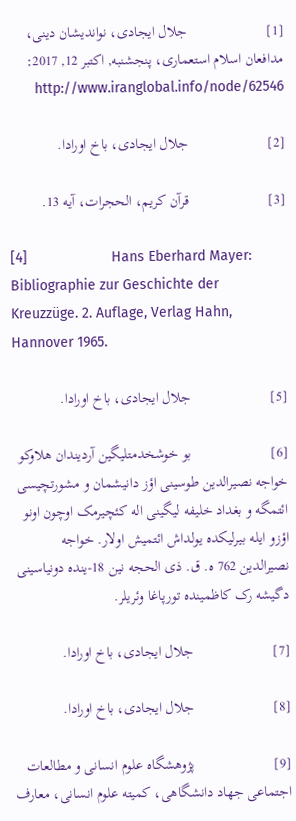[1]                     جلال ایجادی، نواندیشان دینی، مدافعان اسلام استعماری، پنجشنبه, اکتبر 12, 2017: http://www.iranglobal.info/node/62546

[2]                     جلال ایجادی، باخ اورادا.

[3]                     قرآن کریم، الحجرات، آیه 13.

[4]                     Hans Eberhard Mayer: Bibliographie zur Geschichte der Kreuzzüge. 2. Auflage, Verlag Hahn, Hannover 1965.

[5]                     جلال ایجادی، باخ اورادا.

[6]                     بو خوشخدمتلیگین آردیندان هلاوکو خواجه نصیرالدین طوسینی اؤز دانیشمان و مشورتچیسی ائتمگه و بغداد خلیفه لیگینی اله کئچیرمک اوچون اونو اؤزو ایله بیرلیکده یولداش ائتمیش اولار. خواجه نصیرالدین 762 ه. ق. ذی الحجه نین 18-ینده دونیاسینی دگیشه رک کاظمینده تورپاغا وئریلر.

[7]                     جلال ایجادی، باخ اورادا.

[8]                     جلال ایجادی، باخ اورادا.

[9]                     پژوهشگاه علوم انسانی و مطالعات اجتماعی جهاد دانشگاهی، کمیته علوم انسانی، معارف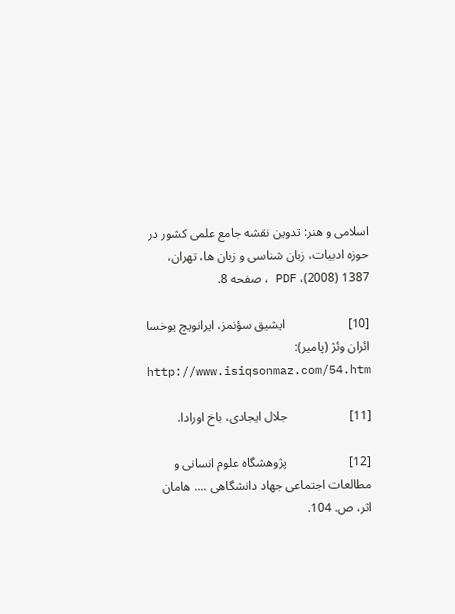اسلامی و هنر: تدوین نقشه جامع علمی کشور در حوزه ادبیات، زبان شناسی و زبان ها، تهران، 1387 (2008)، PDF ، صفحه 8.

[10]                    ایشیق سؤنمز، ایرانویچ یوخسا ائران وئژ (پامیر): http://www.isiqsonmaz.com/54.htm

[11]                    جلال ایجادی، باخ اورادا.

[12]                    پژوهشگاه علوم انسانی و مطالعات اجتماعی جهاد دانشگاهی .... هامان اثر، ص. 104.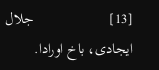[13]                    جلال ایجادی، باخ اورادا.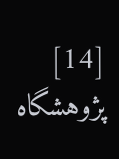[14]                    پژوهشگاه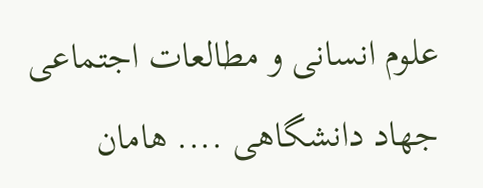علوم انسانی و مطالعات اجتماعی جهاد دانشگاهی .... هامان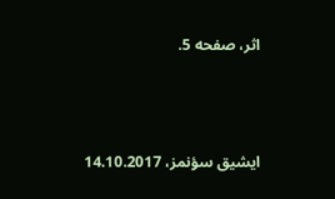اثر، صفحه 5.





ایشیق سؤنمز، 14.10.2017